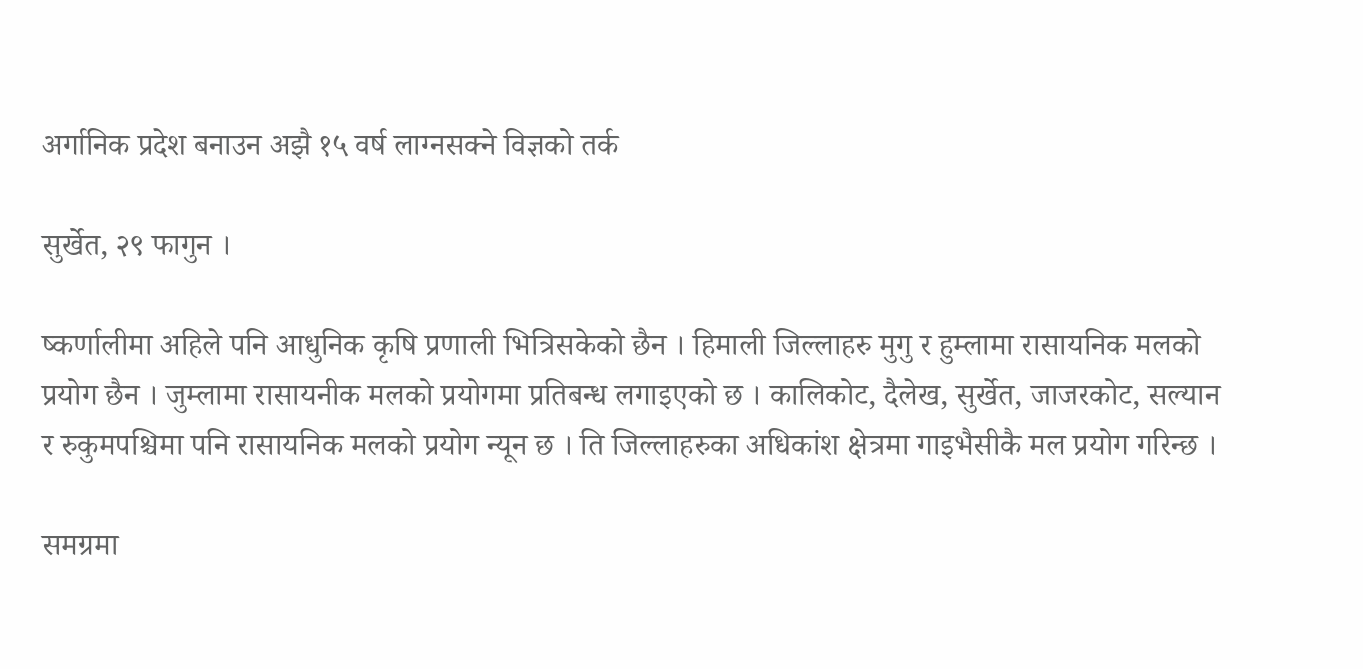अर्गानिक प्रदेश बनाउन अझै १५ वर्ष लाग्नसक्ने विज्ञको तर्क

सुर्खेत, २९ फागुन ।

ष्कर्णालीमा अहिले पनि आधुनिक कृषि प्रणाली भित्रिसकेको छैन । हिमाली जिल्लाहरु मुगु र हुम्लामा रासायनिक मलको प्रयोग छैन । जुम्लामा रासायनीक मलको प्रयोगमा प्रतिबन्ध लगाइएको छ । कालिकोट, दैलेख, सुर्खेत, जाजरकोट, सल्यान र रुकुमपश्चिमा पनि रासायनिक मलको प्रयोग न्यून छ । ति जिल्लाहरुका अधिकांश क्षेत्रमा गाइभैसीकै मल प्रयोग गरिन्छ ।

समग्रमा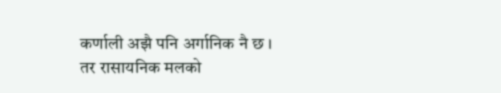कर्णाली अझै पनि अर्गानिक नै छ । तर रासायनिक मलको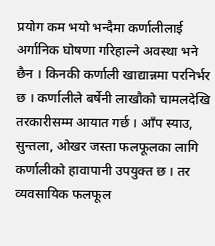प्रयोग कम भयो भन्दैमा कर्णालीलाई अर्गानिक घोषणा गरिहाल्ने अवस्था भने छैन । किनकी कर्णाली खाद्यान्नमा परनिर्भर छ । कर्णालीले बर्षेनी लाखौको चामलदेखि तरकारीसम्म आयात गर्छ । आँप स्याउ, सुन्तला, ओखर जस्ता फलफूलका लागि कर्णालीको हावापानी उपयुक्त छ । तर व्यवसायिक फलफूल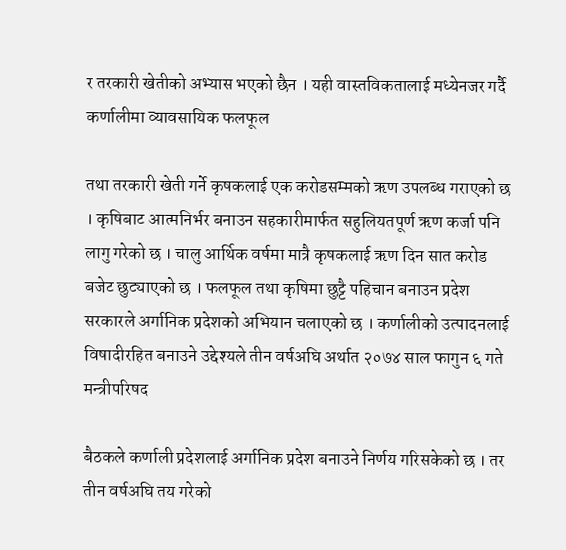र तरकारी खेतीको अभ्यास भएको छैन । यही वास्तविकतालाई मध्येनजर गर्दै कर्णालीमा व्यावसायिक फलफूल

तथा तरकारी खेती गर्ने कृषकलाई एक करोडसम्मको ऋण उपलब्ध गराएको छ । कृषिबाट आत्मनिर्भर बनाउन सहकारीमार्फत सहुलियतपूर्ण ऋण कर्जा पनि लागु गरेको छ । चालु आर्थिक वर्षमा मात्रै कृषकलाई ऋण दिन सात करोड बजेट छुट्याएको छ । फलफूल तथा कृषिमा छुट्टै पहिचान बनाउन प्रदेश सरकारले अर्गानिक प्रदेशको अभियान चलाएको छ । कर्णालीको उत्पादनलाई विषादीरहित बनाउने उद्देश्यले तीन वर्षअघि अर्थात २०७४ साल फागुन ६ गते मन्त्रीपरिषद

बैठकले कर्णाली प्रदेशलाई अर्गानिक प्रदेश बनाउने निर्णय गरिसकेको छ । तर तीन वर्षअघि तय गरेको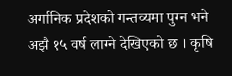अर्गानिक प्रदेशको गन्तव्यमा पुग्न भने अझै १५ वर्ष लाग्ने देखिएको छ । कृषि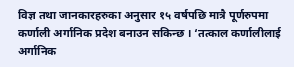विज्ञ तथा जानकारहरुका अनुसार १५ वर्षपछि मात्रै पूर्णरुपमा कर्णाली अर्गानिक प्रदेश बनाउन सकिन्छ । ‘तत्काल कर्णालीलाई अर्गानिक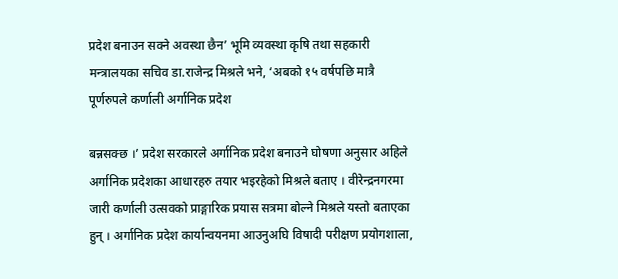प्रदेश बनाउन सक्ने अवस्था छैन’ भूमि व्यवस्था कृषि तथा सहकारी मन्त्रालयका सचिव डा.राजेन्द्र मिश्रले भने, ‘अबको १५ वर्षपछि मात्रै पूर्णरुपले कर्णाली अर्गानिक प्रदेश

बन्नसक्छ ।’ प्रदेश सरकारले अर्गानिक प्रदेश बनाउने घोषणा अनुसार अहिले अर्गानिक प्रदेशका आधारहरु तयार भइरहेको मिश्रले बताए । वीरेन्द्रनगरमा जारी कर्णाली उत्सवको प्राङ्गारिक प्रयास सत्रमा बोल्ने मिश्रले यस्तो बताएका हुन् । अर्गानिक प्रदेश कार्यान्वयनमा आउनुअघि विषादी परीक्षण प्रयोगशाला,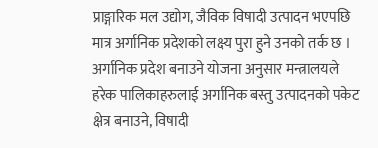प्राङ्गारिक मल उद्योग, जैविक विषादी उत्पादन भएपछि मात्र अर्गानिक प्रदेशको लक्ष्य पुरा हुने उनको तर्क छ । अर्गानिक प्रदेश बनाउने योजना अनुसार मन्त्रालयले हरेक पालिकाहरुलाई अर्गानिक बस्तु उत्पादनको पकेट क्षेत्र बनाउने, विषादी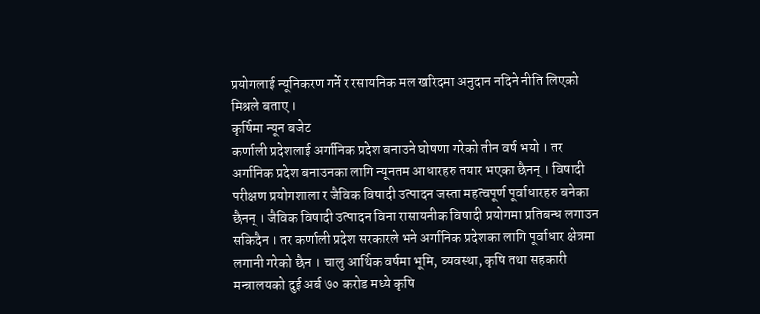प्रयोगलाई न्यूनिकरण गर्ने र रसायनिक मल खरिदमा अनुदान नदिने नीति लिएको मिश्रले बताए ।
कृर्षिमा न्यून बजेट
कर्णाली प्रदेशलाई अर्गानिक प्रदेश बनाउने घोषणा गरेको तीन वर्ष भयो । तर अर्गानिक प्रदेश बनाउनका लागि न्यूनतम आधारहरु तयार भएका छैनन् । विषादी परीक्षण प्रयोगशाला र जैविक विषादी उत्पादन जस्ता महत्वपूर्ण पूर्वाधारहरु बनेका छैनन् । जैविक विषादी उत्पादन विना रासायनीक विषादी प्रयोगमा प्रतिबन्ध लगाउन सकिदैन । तर कर्णाली प्रदेश सरकारले भने अर्गानिक प्रदेशका लागि पूर्वाधार क्षेत्रमा लगानी गरेको छैन । चालु आर्थिक वर्षमा भूमि, व्यवस्था, कृषि तथा सहकारी मन्त्रालयको दुई अर्ब ७० करोड मध्ये कृषि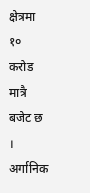क्षेत्रमा १० करोड मात्रै बजेट छ । अर्गानिक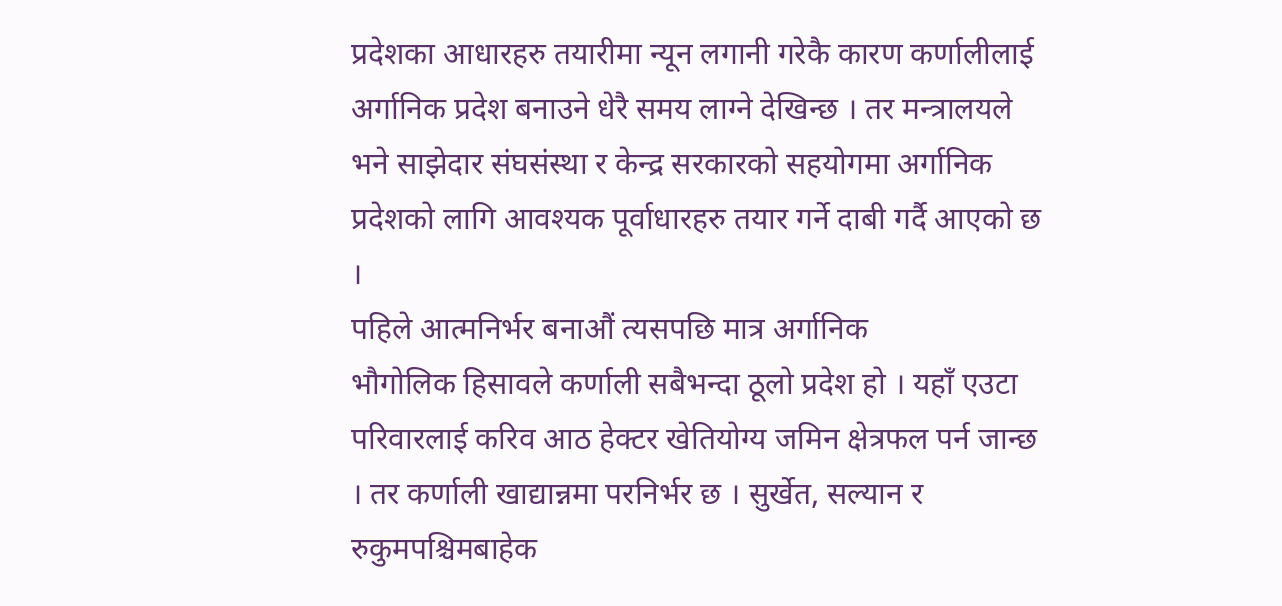प्रदेशका आधारहरु तयारीमा न्यून लगानी गरेकै कारण कर्णालीलाई अर्गानिक प्रदेश बनाउने धेरै समय लाग्ने देखिन्छ । तर मन्त्रालयले भने साझेदार संघसंस्था र केन्द्र सरकारको सहयोगमा अर्गानिक प्रदेशको लागि आवश्यक पूर्वाधारहरु तयार गर्ने दाबी गर्दै आएको छ ।
पहिले आत्मनिर्भर बनाऔं त्यसपछि मात्र अर्गानिक
भौगोलिक हिसावले कर्णाली सबैभन्दा ठूलो प्रदेश हो । यहाँ एउटा परिवारलाई करिव आठ हेक्टर खेतियोग्य जमिन क्षेत्रफल पर्न जान्छ । तर कर्णाली खाद्यान्नमा परनिर्भर छ । सुर्खेत, सल्यान र रुकुमपश्चिमबाहेक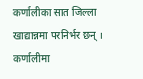कर्णालीका सात जिल्ला खाद्यान्नमा परनिर्भर छन् । कर्णालीमा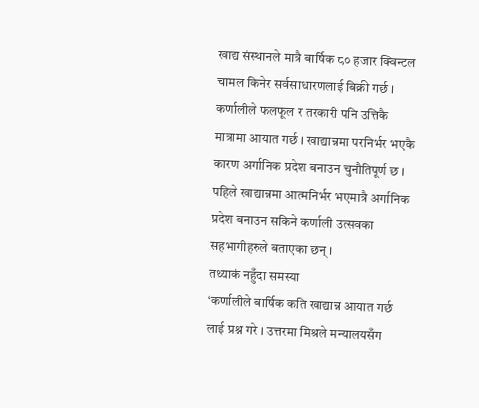खाद्य संस्थानले मात्रै बार्षिक ८० हजार क्विन्टल चामल किनेर सर्वसाधारणलाई बिक्री गर्छ । कर्णालीले फलफूल र तरकारी पनि उत्तिकै मात्रामा आयात गर्छ । खाद्यान्नमा परनिर्भर भएकै कारण अर्गानिक प्रदेश बनाउन चुनौतिपूर्ण छ । पहिले खाद्यान्नमा आत्मनिर्भर भएमात्रै अर्गानिक प्रदेश बनाउन सकिने कर्णाली उत्सवका सहभागीहरुले बताएका छन् ।
तथ्याकं नहुँदा समस्या
‘कर्णालीले बार्षिक कति खाद्यान्न आयात गर्छ लाई प्रश्न गरे । उत्तरमा मिश्रले मन्यालयसँग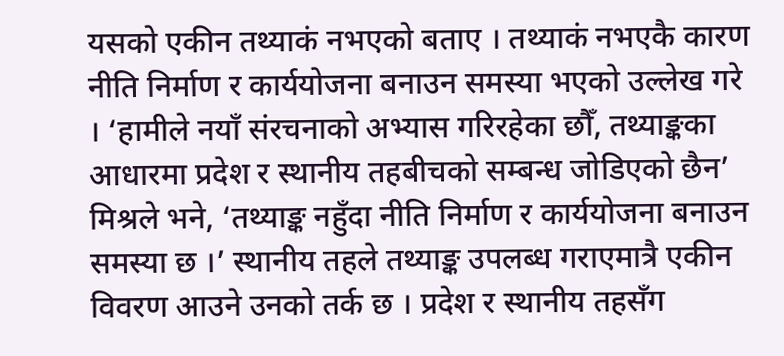यसको एकीन तथ्याकं नभएको बताए । तथ्याकं नभएकै कारण नीति निर्माण र कार्ययोजना बनाउन समस्या भएको उल्लेख गरे । ‘हामीले नयाँ संरचनाको अभ्यास गरिरहेका छौँ, तथ्याङ्कका आधारमा प्रदेश र स्थानीय तहबीचको सम्बन्ध जोडिएको छैन’ मिश्रले भने, ‘तथ्याङ्क नहुँदा नीति निर्माण र कार्ययोजना बनाउन समस्या छ ।’ स्थानीय तहले तथ्याङ्क उपलब्ध गराएमात्रै एकीन विवरण आउने उनको तर्क छ । प्रदेश र स्थानीय तहसँग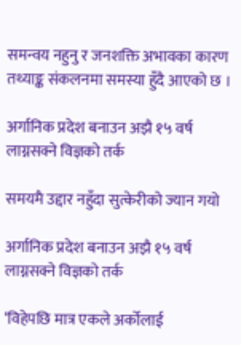समन्वय नहुनु र जनशक्ति अभावका कारण तथ्याङ्क संकलनमा समस्या हुँदै आएको छ ।

अर्गानिक प्रदेश बनाउन अझै १५ वर्ष लाग्नसक्ने विज्ञको तर्क

समयमै उद्दार नहुँदा सुत्केरीको ज्यान गयो

अर्गानिक प्रदेश बनाउन अझै १५ वर्ष लाग्नसक्ने विज्ञको तर्क

‘विहेपछि मात्र एकले अर्कोलाई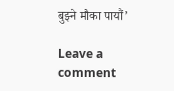बुझ्ने मौका पायौं’

Leave a comment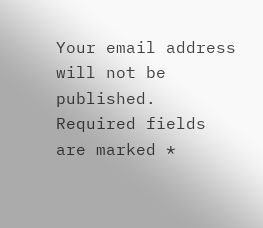Your email address will not be published. Required fields are marked *